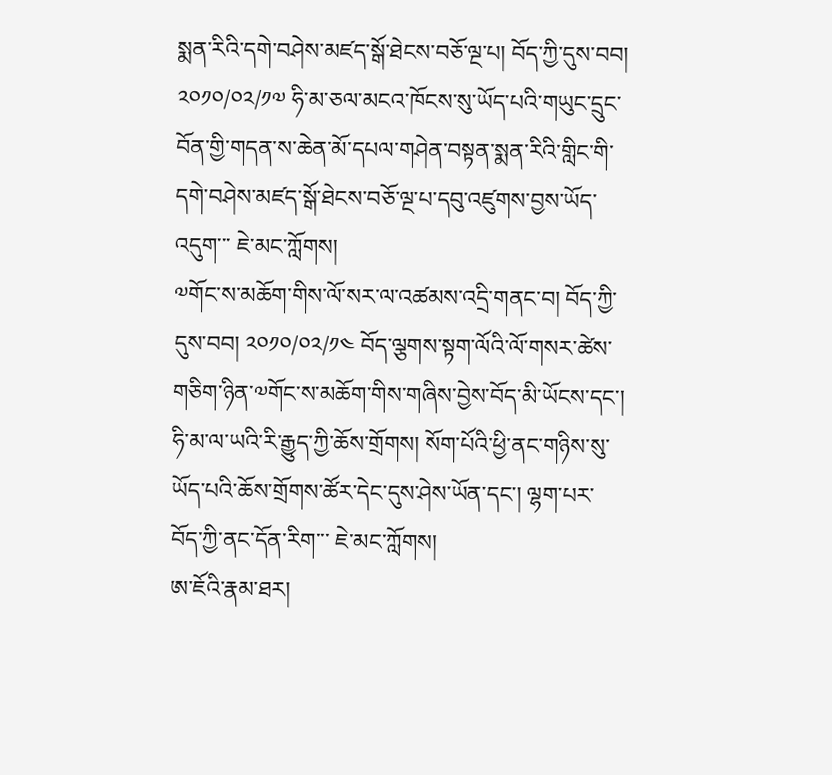སྨན་རིའི་དགེ་བཤེས་མཛད་སྒོ་ཐེངས་བཅོ་ལྔ་པ། བོད་ཀྱི་དུས་བབ། ༢༠༡༠/༠༢/༡༧ ཧི་མ་ཅལ་མངའ་ཁོངས་སུ་ཡོད་པའི་གཡུང་དྲུང་བོན་གྱི་གདན་ས་ཆེན་མོ་དཔལ་གཤེན་བསྟན་སྨན་རིའི་གླིང་གི་དགེ་བཤེས་མཛད་སྒོ་ཐེངས་བཅོ་ལྔ་པ་དབུ་འཛུགས་བྱས་ཡོད་འདུག་་་ ཇེ་མང་ཀློགས།
༧གོང་ས་མཆོག་གིས་ལོ་སར་ལ་འཚམས་འདྲི་གནང་བ། བོད་ཀྱི་དུས་བབ། ༢༠༡༠/༠༢/༡༤ བོད་ལྕགས་སྟག་ལོའི་ལོ་གསར་ཚེས་གཅིག་ཉིན་༧གོང་ས་མཆོག་གིས་གཞིས་བྱེས་བོད་མི་ཡོངས་དང་། ཧི་མ་ལ་ཡའི་རི་རྒྱུད་ཀྱི་ཆོས་གྲོགས། སོག་པོའི་ཕྱི་ནང་གཉིས་སུ་ཡོད་པའི་ཆོས་གྲོགས་ཚོར་དེང་དུས་ཤེས་ཡོན་དང་། ལྷག་པར་བོད་ཀྱི་ནང་དོན་རིག་་་ ཇེ་མང་ཀློགས།
ཨ་ཇོའི་རྣམ་ཐར།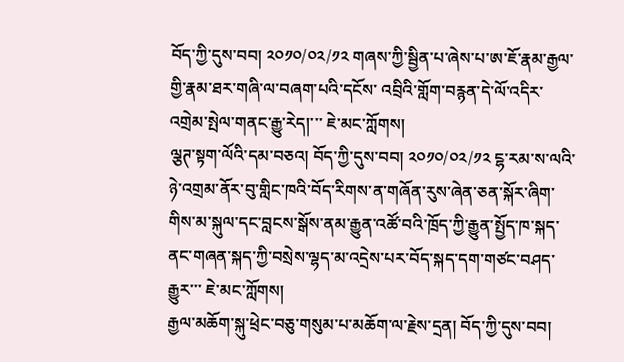བོད་ཀྱི་དུས་བབ། ༢༠༡༠/༠༢/༡༢ གཞས་ཀྱི་སྦྱིན་པ་ཞེས་པ་ཨ་ཇོ་རྣམ་རྒྱལ་གྱི་རྣམ་ཐར་གཞི་ལ་བཞག་པའི་དངོས་ འབྲིའི་གློག་བརྙན་དེ་ལོ་འདིར་འགྲེམ་སྤེལ་གནང་རྒྱུ་རེད།་་་ ཇེ་མང་ཀློགས།
ལྕཊ་སྟག་ལོའི་དམ་བཅའ། བོད་ཀྱི་དུས་བབ། ༢༠༡༠/༠༢/༡༢ ངྷ་རམ་ས་ལའི་ཉེ་འགྲམ་ནོར་བུ་གླིང་ཁའི་བོད་རིགས་ན་གཞོན་རུས་ཞེན་ཅན་སྐོར་ཞིག་གིས་མ་སྐུལ་དང་བླངས་སྒོས་ནམ་རྒྱུན་འཚོ་བའི་ཁྲོད་ཀྱི་རྒྱུན་སྤྱོད་ཁ་སྐད་ནང་གཞན་སྐད་ཀྱི་བསྲེས་ལྷད་མ་འདྲེས་པར་བོད་སྐད་དག་གཙང་བཤད་རྒྱུར་་་ ཇེ་མང་ཀློགས།
རྒྱལ་མཆོག་སྐུ་ཕྲེང་བཅུ་གསུམ་པ་མཆོག་ལ་རྗེས་དྲན། བོད་ཀྱི་དུས་བབ།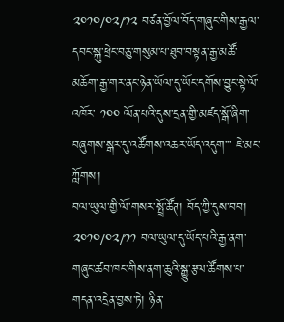༢༠༡༠/༠༢/༡༢ བཙན་བྱོལ་བོད་གཞུང་གིས་རྒྱལ་དབང་སྐུ་ཕྲེང་བཅུ་གསུམ་པ་ཐུབ་བསྟན་རྒྱ་མཚོ་ མཆོག་རྒྱ་གར་ནང་ཉེན་ཡོལ་དུ་ཡོང་དགོས་བྱུང་སྟེ་ལོ་འཁོར་ ༡༠༠ ལོན་པའི་དུས་དྲན་གྱི་མཛད་སྒོ་ཞིག་བཞུགས་སྒར་དུ་འཚོགས་འཆར་ཡོད་འདུག་་་ ཇེ་མང་ཀློགས།
བལ་ཡུལ་གྱི་ལོ་གསར་སྤྲོ་ཚོཊ། བོད་ཀྱི་དུས་བབ། ༢༠༡༠/༠༢/༡༡ བལ་ཡུལ་དུ་ཡོད་པའི་རྒྱ་ནག་གཞུང་ཚབ་ཁང་གིས་ནག་ཆུའི་སྒྱུ་རྩལ་ཚོགས་པ་གདན་འདྲེན་བྱས་ཏེ། ཉིན་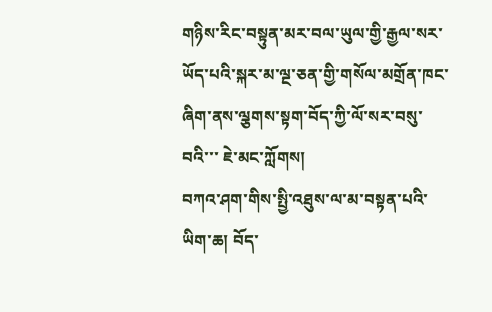གཉིས་རིང་བསྟུན་མར་བལ་ཡུལ་གྱི་རྒྱལ་སར་ཡོད་པའི་སྐར་མ་ལྔ་ཅན་གྱི་གསོལ་མགྲོན་ཁང་ཞིག་ནས་ལྕགས་སྟག་བོད་ཀྱི་ལོ་སར་བསུ་བའི་་་ ཇེ་མང་ཀློགས།
བཀའ་ཤག་གིས་སྤྱི་འཐུས་ལ་མ་བསྟན་པའི་ཡིག་ཆ། བོད་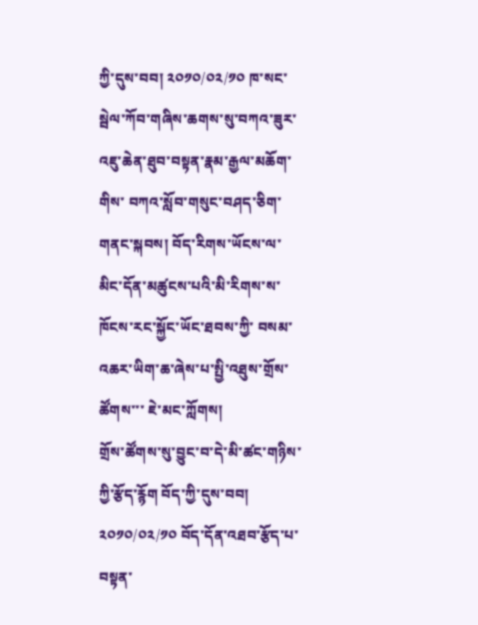ཀྱི་དུས་བབ། ༢༠༡༠/༠༢/༡༠ ཁ་སང་སྦེལ་ཀོབ་གཞིས་ཆགས་སུ་བཀའ་ཟུར་འཇུ་ཆེན་ཐུབ་བསྟན་རྣམ་རྒྱལ་མཆོག་གིས་ བཀའ་སློབ་གསུང་བཤད་ཅིག་གནང་སྐབས། བོད་རིགས་ཡོངས་ལ་མིང་དོན་མཚུངས་པའི་མི་རིགས་ས་ཁོངས་རང་སྐྱོང་ཡོང་ཐབས་ཀྱི་ བསམ་འཆར་ཡིག་ཆ་ཞེས་པ་སྤྱི་འཐུས་གྲོས་ཚོགས་་་ ཇེ་མང་ཀློགས།
གྲོས་ཚོགས་སུ་བྱུང་བ་དེ་མི་ཚང་གཉིས་ཀྱི་རྩོད་རྙོག བོད་ཀྱི་དུས་བབ། ༢༠༡༠/༠༢/༡༠ བོད་དོན་འཐབ་རྩོད་པ་བསྟན་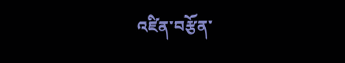འཛིན་བརྩོན་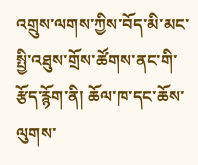འགྲུས་ལགས་ཀྱིས་བོད་མི་མང་སྤྱི་འཐུས་གྲོས་ཚོགས་ནང་གི་རྩོད་རྙོག་ནི། ཆོལ་ཁ་དང་ཆོས་ལུགས་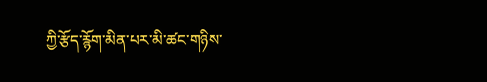ཀྱི་རྩོད་རྙོག་མིན་པར་མི་ཚང་གཉིས་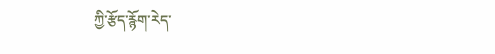ཀྱི་རྩོད་རྙོག་རེད་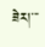ཟེར།་་་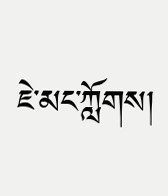ཇེ་མང་ཀློགས།